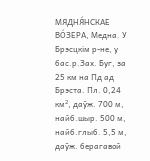МЯДНЯ́НСКАЕ ВО́ЗЕРА, Медна. У Брэсцкім р-не, у бас.р.Зах. Буг, за 25 км на Пд ад Брэста. Пл. 0,24 км², даўж. 700 м, найб.шыр. 500 м, найб.глыб. 5,5 м, даўж. берагавой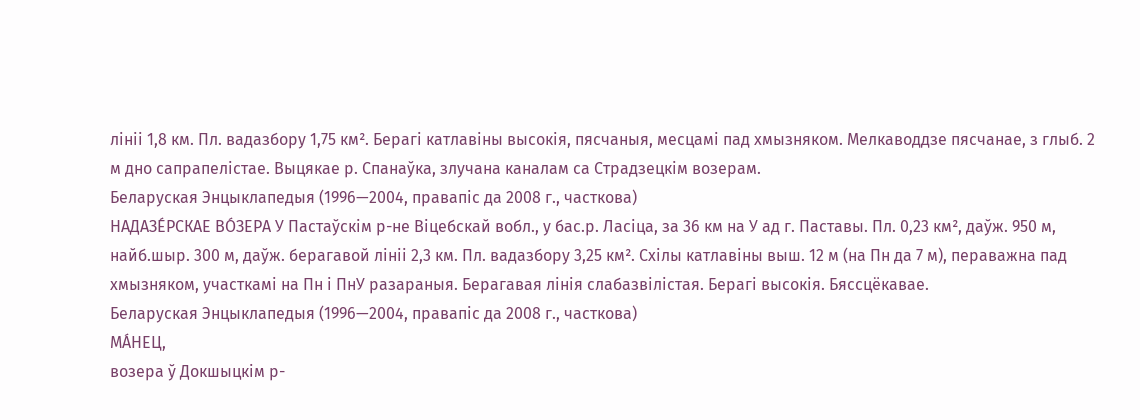лініі 1,8 км. Пл. вадазбору 1,75 км². Берагі катлавіны высокія, пясчаныя, месцамі пад хмызняком. Мелкаводдзе пясчанае, з глыб. 2 м дно сапрапелістае. Выцякае р. Спанаўка, злучана каналам са Страдзецкім возерам.
Беларуская Энцыклапедыя (1996—2004, правапіс да 2008 г., часткова)
НАДАЗЕ́РСКАЕ ВО́ЗЕРА У Пастаўскім р-не Віцебскай вобл., у бас.р. Ласіца, за 36 км на У ад г. Паставы. Пл. 0,23 км², даўж. 950 м, найб.шыр. 300 м, даўж. берагавой лініі 2,3 км. Пл. вадазбору 3,25 км². Схілы катлавіны выш. 12 м (на Пн да 7 м), пераважна пад хмызняком, участкамі на Пн і ПнУ разараныя. Берагавая лінія слабазвілістая. Берагі высокія. Бяссцёкавае.
Беларуская Энцыклапедыя (1996—2004, правапіс да 2008 г., часткова)
МА́НЕЦ,
возера ў Докшыцкім р-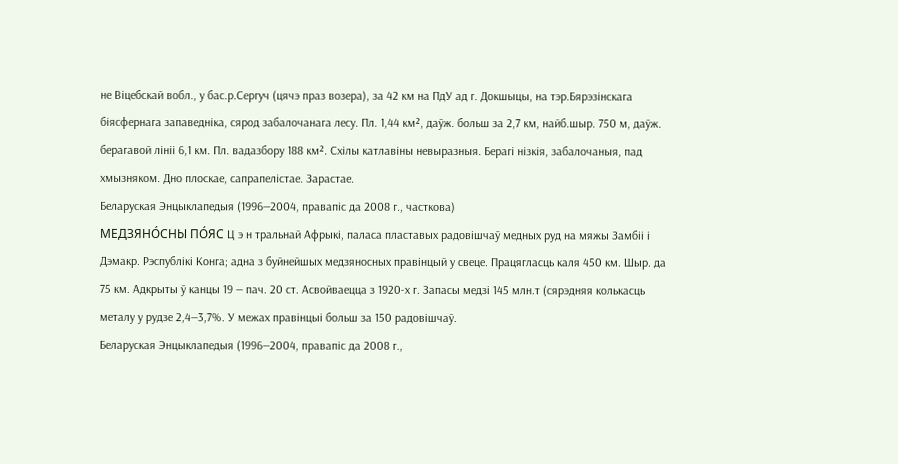не Віцебскай вобл., у бас.р.Сергуч (цячэ праз возера), за 42 км на ПдУ ад г. Докшыцы, на тэр.Бярэзінскага біясфернага запаведніка, сярод забалочанага лесу. Пл. 1,44 км², даўж. больш за 2,7 км, найб.шыр. 750 м, даўж. берагавой лініі 6,1 км. Пл. вадазбору 188 км². Схілы катлавіны невыразныя. Берагі нізкія, забалочаныя, пад хмызняком. Дно плоскае, сапрапелістае. Зарастае.
Беларуская Энцыклапедыя (1996—2004, правапіс да 2008 г., часткова)
МЕДЗЯНО́СНЫ ПО́ЯС Ц э н тральнай Афрыкі, паласа пластавых радовішчаў медных руд на мяжы Замбіі і Дэмакр. Рэспублікі Конга; адна з буйнейшых медзяносных правінцый у свеце. Працягласць каля 450 км. Шыр. да 75 км. Адкрыты ў канцы 19 — пач. 20 ст. Асвойваецца з 1920-х г. Запасы медзі 145 млн.т (сярэдняя колькасць металу у рудзе 2,4—3,7%. У межах правінцыі больш за 150 радовішчаў.
Беларуская Энцыклапедыя (1996—2004, правапіс да 2008 г.,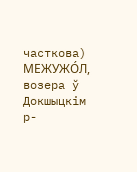часткова)
МЕЖУЖО́Л,
возера ў Докшыцкім р-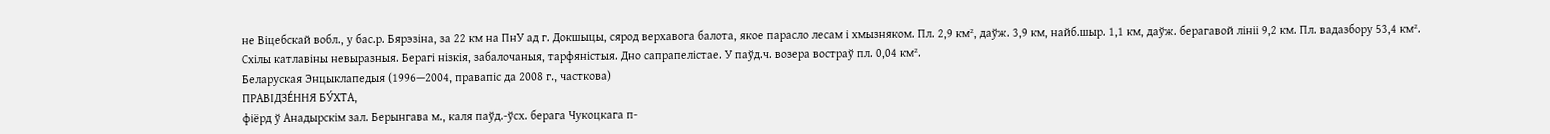не Віцебскай вобл., у бас.р. Бярэзіна, за 22 км на ПнУ ад г. Докшыцы, сярод верхавога балота, якое парасло лесам і хмызняком. Пл. 2,9 км², даўж. 3,9 км, найб.шыр. 1,1 км, даўж. берагавой лініі 9,2 км. Пл. вадазбору 53,4 км². Схілы катлавіны невыразныя. Берагі нізкія, забалочаныя, тарфяністыя. Дно сапрапелістае. У паўд.ч. возера востраў пл. 0,04 км².
Беларуская Энцыклапедыя (1996—2004, правапіс да 2008 г., часткова)
ПРАВІДЗЕ́ННЯ БУ́ХТА,
фіёрд ў Анадырскім зал. Берынгава м., каля паўд.-ўсх. берага Чукоцкага п-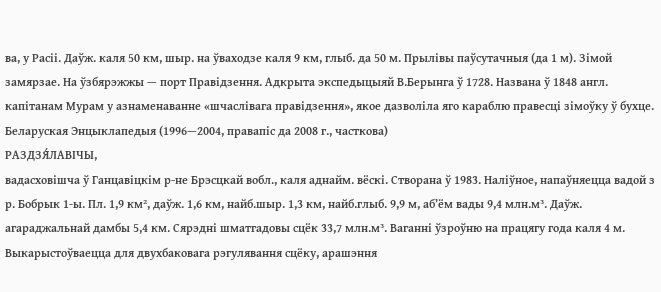ва, у Расіі. Даўж. каля 50 км, шыр. на ўваходзе каля 9 км, глыб. да 50 м. Прылівы паўсутачныя (да 1 м). Зімой замярзае. На ўзбярэжжы — порт Правідзення. Адкрыта экспедыцыяй В.Берынга ў 1728. Названа ў 1848 англ. капітанам Мурам у азнаменаванне «шчаслівага правідзення», якое дазволіла яго караблю правесці зімоўку ў бухце.
Беларуская Энцыклапедыя (1996—2004, правапіс да 2008 г., часткова)
РАЗДЗЯ́ЛАВІЧЫ,
вадасховішча ў Ганцавіцкім р-не Брэсцкай вобл., каля аднайм. вёскі. Створана ў 1983. Наліўное, напаўняецца вадой з р. Бобрык 1-ы. Пл. 1,9 км², даўж. 1,6 км, найб.шыр. 1,3 км, найб.глыб. 9,9 м, аб’ём вады 9,4 млн.м³. Даўж. агараджальнай дамбы 5,4 км. Сярэдні шматгадовы сцёк 33,7 млн.м³. Ваганні ўзроўню на працягу года каля 4 м. Выкарыстоўваецца для двухбаковага рэгулявання сцёку, арашэння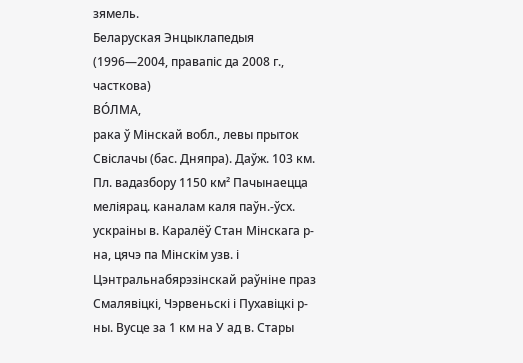зямель.
Беларуская Энцыклапедыя (1996—2004, правапіс да 2008 г., часткова)
ВО́ЛМА,
рака ў Мінскай вобл., левы прыток Свіслачы (бас. Дняпра). Даўж. 103 км. Пл. вадазбору 1150 км² Пачынаецца меліярац. каналам каля паўн.-ўсх. ускраіны в. Каралёў Стан Мінскага р-на, цячэ па Мінскім узв. і Цэнтральнабярэзінскай раўніне праз Смалявіцкі, Чэрвеньскі і Пухавіцкі р-ны. Вусце за 1 км на У ад в. Стары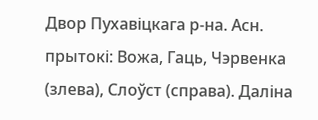Двор Пухавіцкага р-на. Асн. прытокі: Вожа, Гаць, Чэрвенка (злева), Слоўст (справа). Даліна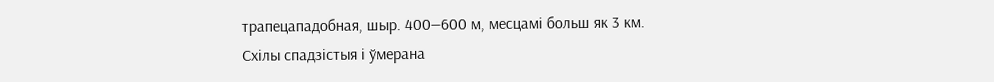трапецападобная, шыр. 400—600 м, месцамі больш як 3 км. Схілы спадзістыя і ўмерана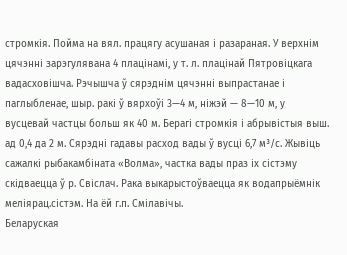стромкія. Пойма на вял. працягу асушаная і разараная. У верхнім цячэнні зарэгулявана 4 плацінамі, у т. л. плацінай Пятровіцкага вадасховішча. Рэчышча ў сярэднім цячэнні выпрастанае і паглыбленае, шыр. ракі ў вярхоўі 3—4 м, ніжэй — 8—10 м, у вусцевай частцы больш як 40 м. Берагі стромкія і абрывістыя выш. ад 0,4 да 2 м. Сярэдні гадавы расход вады ў вусці 6,7 м³/с. Жывіць сажалкі рыбакамбіната «Волма», частка вады праз іх сістэму скідваецца ў р. Свіслач. Рака выкарыстоўваецца як водапрыёмнік меліярац.сістэм. На ёй г.п. Смілавічы.
Беларуская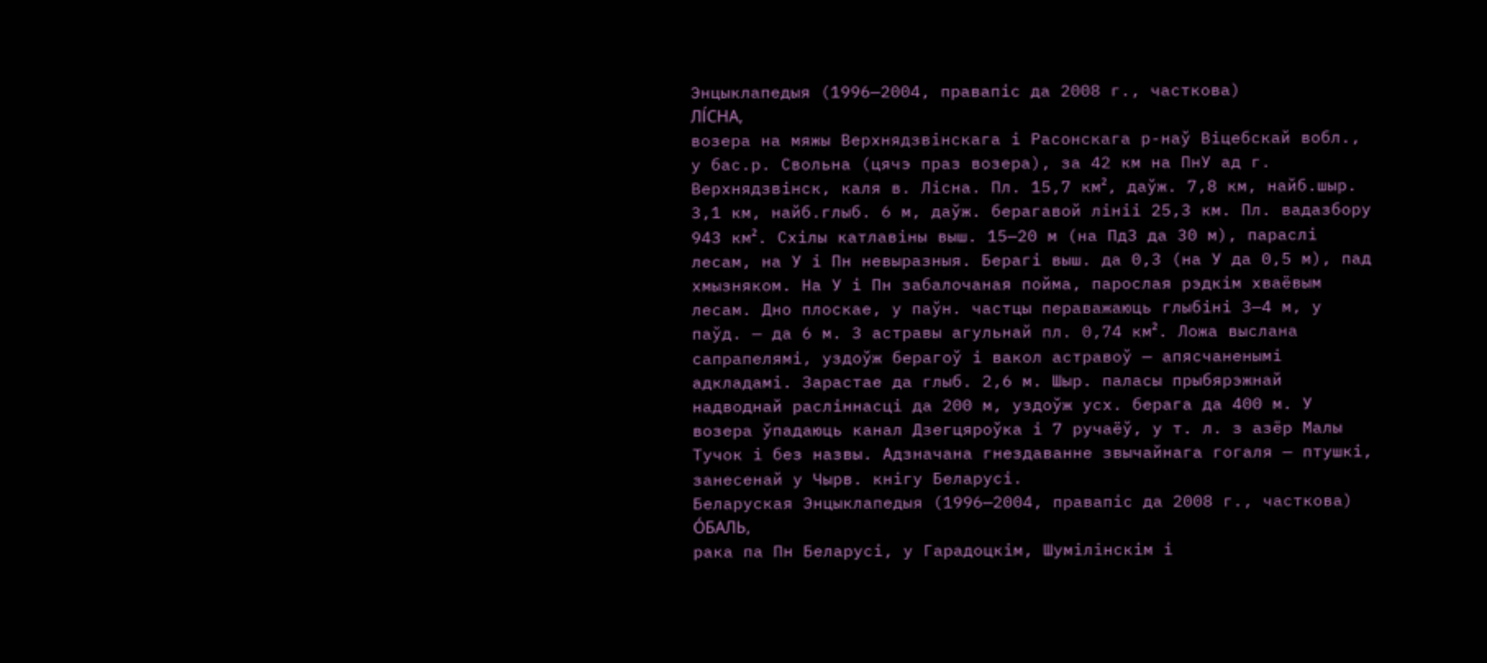Энцыклапедыя (1996—2004, правапіс да 2008 г., часткова)
ЛІ́СНА,
возера на мяжы Верхнядзвінскага і Расонскага р-наў Віцебскай вобл., у бас.р. Свольна (цячэ праз возера), за 42 км на ПнУ ад г. Верхнядзвінск, каля в. Лісна. Пл. 15,7 км², даўж. 7,8 км, найб.шыр. 3,1 км, найб.глыб. 6 м, даўж. берагавой лініі 25,3 км. Пл. вадазбору 943 км². Схілы катлавіны выш. 15—20 м (на ПдЗ да 30 м), параслі лесам, на У і Пн невыразныя. Берагі выш. да 0,3 (на У да 0,5 м), пад хмызняком. На У і Пн забалочаная пойма, парослая рэдкім хваёвым лесам. Дно плоскае, у паўн. частцы пераважаюць глыбіні 3—4 м, у паўд. — да 6 м. 3 астравы агульнай пл. 0,74 км². Ложа выслана сапрапелямі, уздоўж берагоў і вакол астравоў — апясчаненымі адкладамі. Зарастае да глыб. 2,6 м. Шыр. паласы прыбярэжнай надводнай расліннасці да 200 м, уздоўж усх. берага да 400 м. У возера ўпадаюць канал Дзегцяроўка і 7 ручаёў, у т. л. з азёр Малы Тучок і без назвы. Адзначана гнездаванне звычайнага гогаля — птушкі, занесенай у Чырв. кнігу Беларусі.
Беларуская Энцыклапедыя (1996—2004, правапіс да 2008 г., часткова)
О́БАЛЬ,
рака па Пн Беларусі, у Гарадоцкім, Шумілінскім і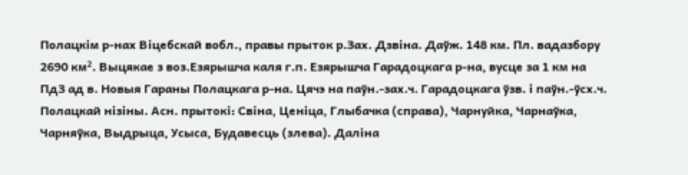Полацкім р-нах Віцебскай вобл., правы прыток р.Зах. Дзвіна. Даўж. 148 км. Пл. вадазбору 2690 км². Выцякае з воз.Езярышча каля г.п. Езярышча Гарадоцкага р-на, вусце за 1 км на ПдЗ ад в. Новыя Гараны Полацкага р-на. Цячэ на паўн.-зах.ч. Гарадоцкага ўзв. і паўн.-ўсх.ч. Полацкай нізіны. Асн. прытокі: Свіна, Ценіца, Глыбачка (справа), Чарнуйка, Чарнаўка, Чарняўка, Выдрыца, Усыса, Будавесць (злева). Даліна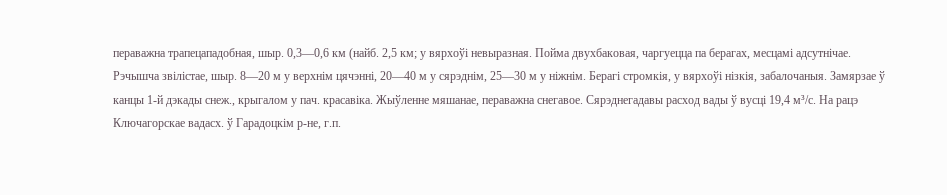пераважна трапецападобная, шыр. 0,3—0,6 км (найб. 2,5 км; у вярхоўі невыразная. Пойма двухбаковая, чаргуецца па берагах, месцамі адсутнічае. Рэчышча звілістае, шыр. 8—20 м у верхнім цячэнні, 20—40 м у сярэднім, 25—30 м у ніжнім. Берагі стромкія, у вярхоўі нізкія, забалочаныя. Замярзае ў канцы 1-й дэкады снеж., крыгалом у пач. красавіка. Жыўленне мяшанае, пераважна снегавое. Сярэднегадавы расход вады ў вусці 19,4 м³/с. На рацэ Ключагорскае вадасх. ў Гарадоцкім р-не, г.п.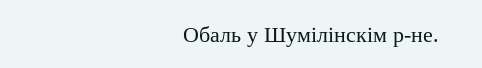Обаль у Шумілінскім р-не.